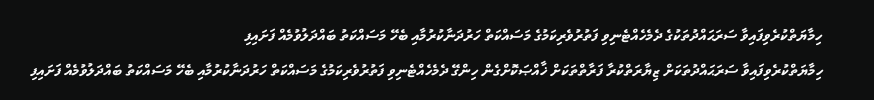ހިމާޔަތްކުރެވިފައިވާ ސަރަޙައްދުތަކުގެ ދެމެހެއްޓެނިވި ފަތުރުވެރިކަމުގެ މަސައްކަތް ހަރުދަނާކުރުމާއި ބެހޭ މަސައްކަތު ބައްދަލުވުމެއް ފަށައިފި
ހިމާޔަތްކުރެވިފައިވާ ސަރަޙައްދުތަކަށް ޒިޔާރަތްކުރާ ފަރާތްތަކަށް ޚާއްޞަކޮށްގެން ހިންގޭ ދެމެހެއްޓެނިވި ފަތުރުވެރިކަމުގެ މަސައްކަތް ހަރުދަނާކުރުމާއި ބެހޭ މަސައްކަތު ބައްދަލުވުމެއް ފަށައިފި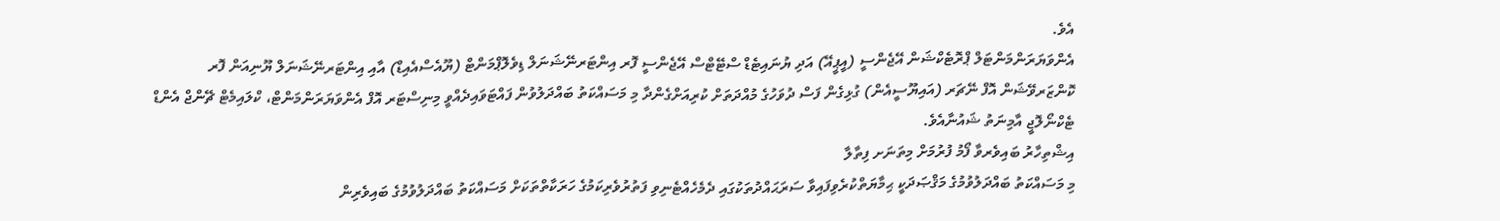އެވެ.
އެންވަޔަރަންމަންޓަލް ޕްރޮޓެކްޝަން އޭޖެންސީ (އީޕީއޭ) އަދި ޔުނައިޓެޑް ސްޓޭޓްސް އޭޖެންސީ ފޮރ އިންޓަރނޭޝަނަލް ޑިވެލޮޕްމަންޓް (ޔޫއެސްއެއިޑް) އާއި އިންޓަރނޭޝަނަލް ޔޫނިއަން ފޮރ ކޮންޒަރވޭޝަން އޮފް ނޭޗަރ (އައިޔޫސީއެން) ގުޅިގެން ފަސް ދުވަހުގެ މުއްދަތަށް ކުރިއަށްގެންދާ މި މަސައްކަތު ބައްދަލުވުން ފައްޓަވައިދެއްވީ މިނިސްޓަރ އޮފް އެންވަޔަރަންމަންޓް، ކްލައިމެޓް ޗޭންޖް އެންޑް ޓެކްނޯލޮޖީ އާމިނަތު ޝައުނާއެވެ.
އިޝްތިހާރު ބައިވެރވާ ފޯމު ފުރުމަށް މިތަނަށ ފިތާލާ
މި މަސައްކަތު ބައްދަލުވުމުގެ މަޤްޞަދަކީ ޙިމާޔަތްކުރެވިފައިވާ ސަރަޙައްދުތަކުގައި ދެމެހެއްޓެނިވި ފަތުރުވެރިކަމުގެ ހަރަކާތްތަކަށް މަސައްކަތު ބައްދަލުވުމުގެ ބައިވެރިން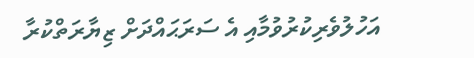އަހުލުވެރިކުރުވުމާއި އެ ސަރަޙައްދަށް ޒިޔާރަތްކުރާ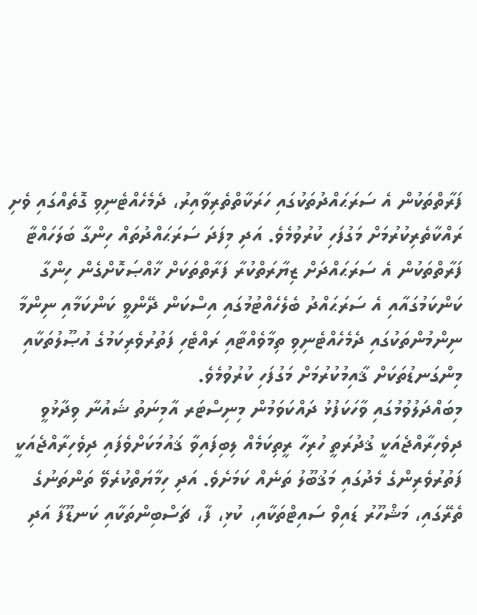ފަރާތްތަކުން އެ ސަރަޙައްދުތަކުގައި ހަރަކާތްތެރިވާއިރު، ދެމެހެއްޓެނިވި ގޮތެއްގައި ވެށި ރައްކާތެރިކުރުމަށް މަގުފަހި ކުރުވުމެވެ. އަދި މިފަދަ ސަރަޙައްދުތައް ހިންގާ ބަލަހައްޓާ ފަރާތްތަކުން އެ ސަރަޙައްދަށް ޒިޔާރަތްކުރާ ފަރާތްތަކަށް ޚާއްޞަކޮށްގެން ހިންގާ ކަންކަމުގައާއި އެ ސަރަޙައްދު ބެލެހެއްޓުމުގައި އިސްކަން ދޭންވީ ކަންކަމާއި ނިންމާ ނިންމުންތަކުގައި ދެމެހެއްޓެނިވި ތިމާވެއްޓާއި ރައްޓެހި ފަތުރުވެރިކަމުގެ އުޞޫލުތަކާއި މިންގަނޑުތަކަށް ޤާއިމުކުރުމަށް މަގުފަހި ކުރުވުމެވެ.
މިބައްދަލުވުމުގައި ވާހަކަފުޅު ދައްކަވަމުން މިނިސްޓަރ އާމިނަތު ޝައުނާ ވިދާޅުވީ ދިވެހިރާއްޖެއަކީ ޤުދުރަތީ ހުރިހާ ރީތިކަމެއް ލިބިފައިވާ ޤައުމަކަށްވެފައި ދިވެހިރާއްޖެއަކީ ފަތުރުވެރިންގެ މެދުގައި މަޤުބޫލު ތަނެއް ކަމަށެވެ. އަދި ހިމާޔަތްކުރެވޭ ތަންތަނުގެ ތެރޭގައި، މަޝްހޫރު ޑައިވް ސައިޓްތަކާއި، ކުޅި، ފާ، ޗަސްބިންތަކާއި ކަނޑޫފާ އަދި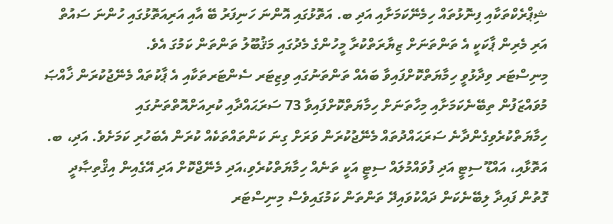ޝިޕްރެކްތަކާއި ފިނޮޅުތައް ހިމެނޭކަމަށާއި އަދި ބ. އަތޮޅުގައި އޮންނަ ހަނިފަރު ބޭ އާއި އަރިއަތޮޅުގައި ހުންނަ ސައުތް އަރި މެރިން ޕާކަކީ އެ ތަންތަނަށް ޒިޔާރަތްކުރާ މީހުންގެ މެދުގައި މަޤުބޫލު ތަންތަން ކަމުގަ އެވެ.
މިނިސްޓަރ ވިދާޅުވީ ހިމާޔަތްކޮށްފައިވާ ބައެއް ތަންތަނުގައި ވިޒިޓަރ ސެންޓަރތަކާއި އެ ޕާކުތައް މެނޭޖުކުރަން ޚާއްޞަ މުވައްޒަފުން ތިބޭނެކަމަށާއި މިހާތަނަށް ހިމާޔަތްކޮށްފައިވާ 73 ސަރަޙައްދާއި ކުރިއަށްއޮތްތަނުގައި ހިމާޔަތްކުރެވިގެންދާނެ ސަރަޙައްދުތައް މެނޭޖުކުރަން ވަރަށް ގިނަ ކަންތައްތަކެއް ކުރަން އެބަހުރި ކަމަށެވެ. އަދި، ބ. އަތޮޅާއި، އައްޑޫ ސިޓީ އަދި ފުވައްމުލައް ސިޓީ އަކީ ތަނެއް ހިމާޔަތްކުރެވި،އަދި މެނޭޖްކޮށް އަދި އޭގެއިން އިޤްތިޞާދީ ގޮތުން ފައިދާ ލިބޭނެކަން ދައްކުވައިދޭ ތަންތަން ކަމުގައިވެސް މިނިސްޓަރ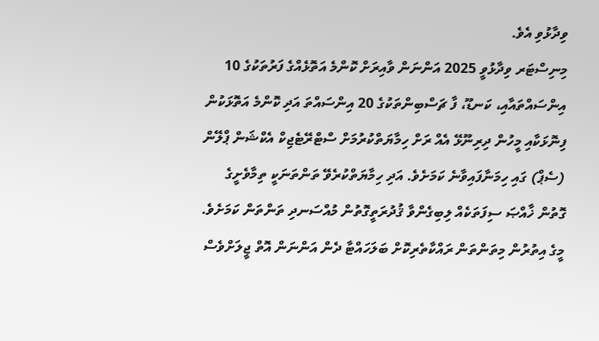ވިދާޅުވި އެވެ.
މިނިސްޓަރ ވިދާޅުވީ 2025 އަންނަން ވާއިރަށް ކޮންމެ އަތޮޅެއްގެ ފަރުތަކުގެ 10 އިންސައްތައާއި، ކަނޑޫ، ފާ ޗަސްބިންތަކުގެ 20 އިންސައްތަ އަދި ކޮންމެ އަތޮޅަކުން ފިނޮޅަކާއި މީހުން ދިރިނޫޅޭ އެއް ރަށް ހިމާޔަތްކުރުމަށް ސްޓްރޭޓެޖިކް އެކްޝަން ޕްލޭން (ސެޕް) ގައި ހިމަނާފައިވާނެ ކަމަށެވެ. އަދި ހިމާޔަތްކުރެވޭ ތަންތަނަކީ ތިމާވެށީގެ ގޮތުން ޚާއްޞަ ސިފަތަކެއް ލިބިގެންވާ ޤުދުރަތީގޮތުން މުއްސަނދި ތަންތަން ކަމަށެވެ.
މީގެ އިތުރުން މިތަންތަން ރައްކާތެރިކޮށް ބަލަހައްޓާ ދެން އަންނަން އޮތް ޖީލަށްވެސް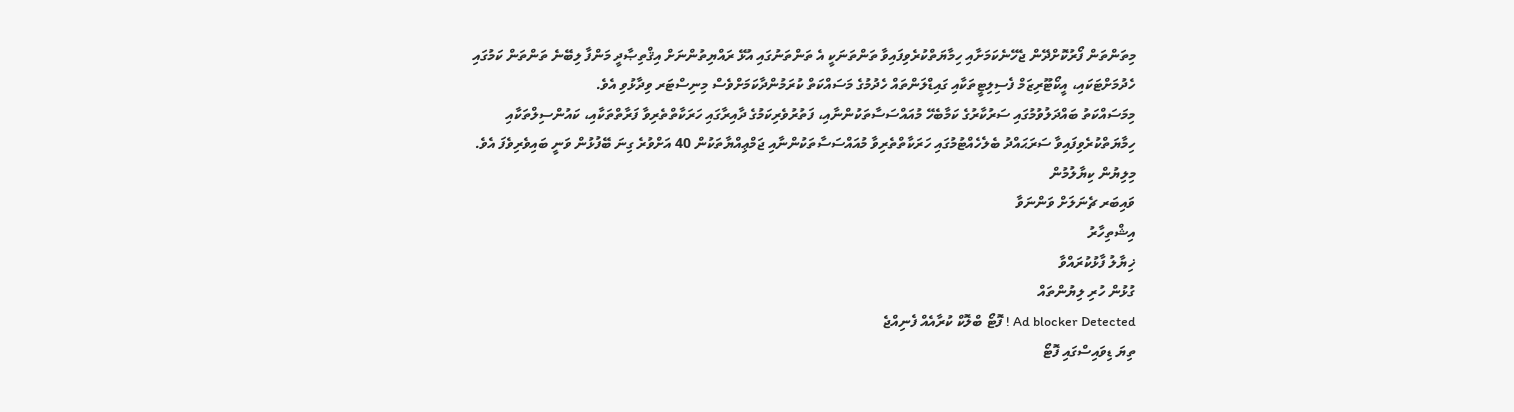މިތަންތަން ފޯރުކޮށްދޭން ޖެހޭނެކަމަށާއި ހިމާޔަތްކުރެވިފައިވާ ތަންތަނަކީ އެ ތަންތަނުގައި އުޅޭ ރައްޔިތުންނަށް އިޤްތިޞާދީ މަންފާ ލިބޭނެ ތަންތަން ކަމުގައި ހެދުމަށްޓަކައި، އީކޯޓޫރިޒަމް ފެސިލިޓީތަކާއި ގައިޑްލަންތައް ހެދުމުގެ މަސައްކަތް ކުރަމުންދާކަމަށްވެސް މިނިސްޓަރ ވިދާޅުވި އެވެ.
މިމަސައްކަތު ބައްދަލުވުމުގައި ސަރުކާރުގެ ކަމާބެހޭ މުއައްސަސާތަކުންނާއި، ފަތުރުވެރިކަމުގެ ދާއިރާގައި ހަރަކާތްތެރިވާ ފަރާތްތަކާއި، ކައުންސިލްތަކާއި ހިމާޔަތްކުރެވިފައިވާ ސަރަޙައްދު ބެލެހެއްޓުމުގައި ހަރަކާތްތެރިވާ މުއައްސަސާތަކުންނާއި ޖަމްޢިއްޔާތަކުން 40 އަށްވުރެ ގިނަ ބޭފުޅުން ވަނީ ބައިވެރިވެފަ އެވެ.
މިލިޔުން ކިޔާލުމުން
ވައިބަރ ޗެނަލަށް ވަންނަވާ
އިޝްތިހާރު
ޚިޔާލު ފާޅުކުރައްވާ
ގުޅުން ހުރި ލިޔުންތައް
Ad blocker Detected ! ފޮޓޯ ބްލޮކް ކުރާއެއް ފެނިއްޖެ
ތިޔަ ޑިވައިސްގައި ފޮޓޯ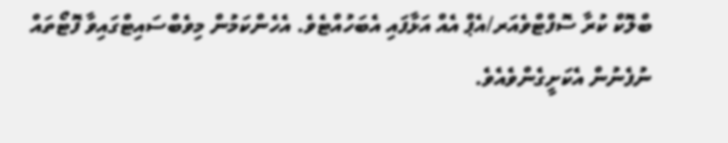ބްލޮކް ކުރާ ސޮފްޓްވެއަރ/އެޕް އެއް އަޅާފައި އެބަހުއްޓެވެ. އެހެންކަމުން މިވެބްސައިޓްގައިވާ ފޮޓޯތައް ނުފެނުން އެކަށީގެންވެއެވެ.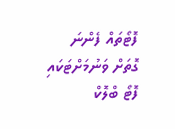ފޮޓޯތައް ފެންނަ ގޮތަށް ވަނުމަށްޓަކައި ފޮޓޯ ބްލޮކް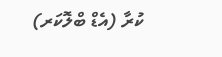ކުރާ (އެޑް ބްލޮކަރ)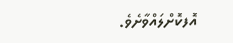އޮފކޮށްލައްވާށެވެ.